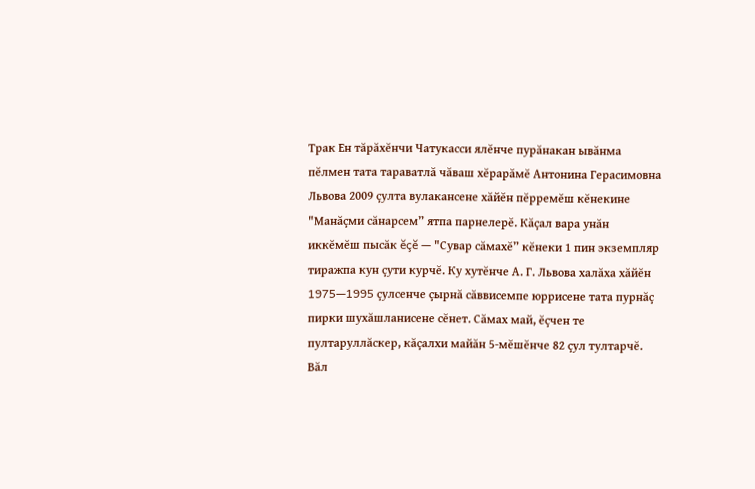Трак Ен тăрăхĕнчи Чатукасси ялĕнче пурăнакан ывăнма пĕлмен тата тараватлă чăваш хĕрарăмĕ Антонина Герасимовна Львова 2009 çулта вулакансене хăйĕн пĕрремĕш кĕнекине "Манăçми сăнарсем” ятпа парнелерĕ. Кăçал вара унăн иккĕмĕш пысăк ĕçĕ — "Сувар сăмахĕ” кĕнеки 1 пин экземпляр тиражпа кун çути курчĕ. Ку хутĕнче А. Г. Львова халăха хăйĕн 1975—1995 çулсенче çырнă сăввисемпе юррисене тата пурнăç пирки шухăшланисене сĕнет. Сăмах май, ĕçчен те пултаруллăскер, кăçалхи майăн 5-мĕшĕнче 82 çул тултарчĕ. Вăл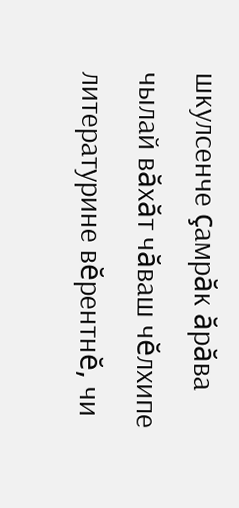шкулсенче çамрăк ăрăва чылай вăхăт чăваш чĕлхипе литературине вĕрентнĕ, чи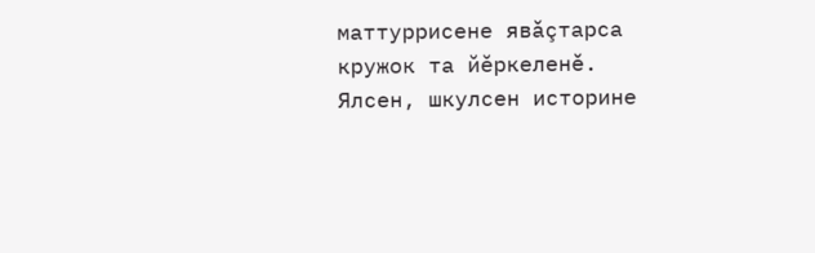маттуррисене явăçтарса кружок та йĕркеленĕ. Ялсен, шкулсен историне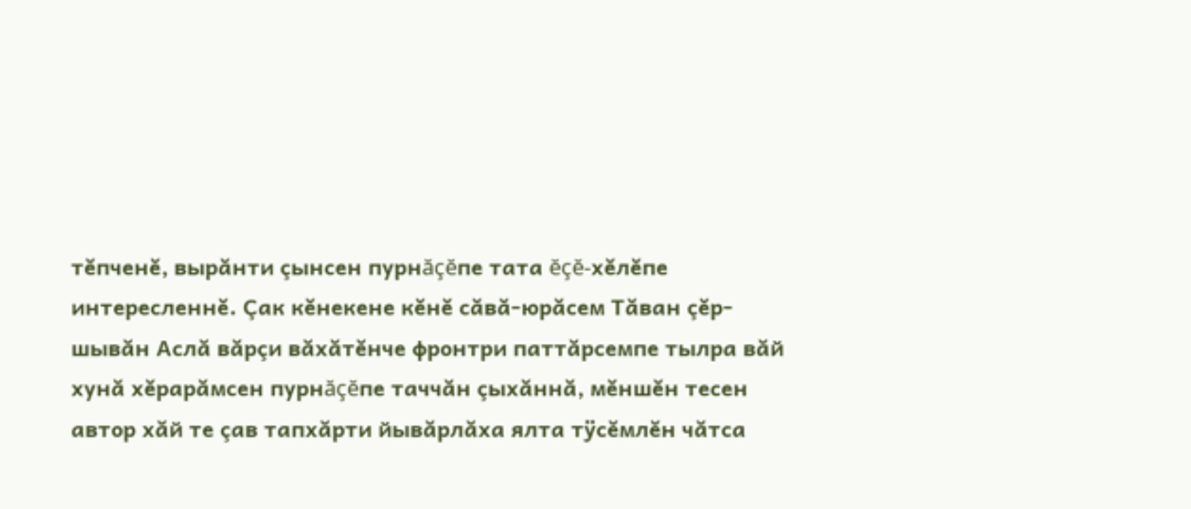тĕпченĕ, вырăнти çынсен пурнăçĕпе тата ĕçĕ-хĕлĕпе интересленнĕ. Çак кĕнекене кĕнĕ сăвă-юрăсем Тăван çĕр-шывăн Аслă вăрçи вăхăтĕнче фронтри паттăрсемпе тылра вăй хунă хĕрарăмсен пурнăçĕпе таччăн çыхăннă, мĕншĕн тесен автор хăй те çав тапхăрти йывăрлăха ялта тÿсĕмлĕн чăтса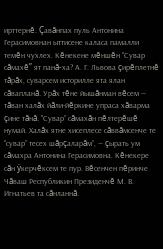ирттернĕ. Çавăнпах пуль Антонина Герасимовнан ыттисене каласа памалли темĕн чухлех. Кĕнекене мĕншĕн "Сувар сăмахĕ” ят панă-ха? А. Г. Львова çирĕплетнĕ тăрăх, суварсем историлле ята ялан сăвапланă. Урăх тĕне йышăнман вĕсем — тăван халăх йăли-йĕркине упраса хăварма çине тăнă. "Сувар” сăмахăн пĕлтерĕшĕ нумай. Халăх ятне хисеплесе сăввăмсенче те "сувар” тесех шăрçаларăм”, — çырать ум сăмахра Антонина Герасимовна. Кĕнекере сăн ÿкерчĕксем те пур. Вĕсенчен пĕринче Чăваш Республикин Президенчĕ М. В. Игнатьев та сăнланнă.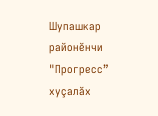Шупашкар районĕнчи "Прогресс” хуçалăх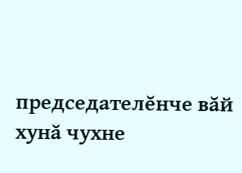председателĕнче вăй хунă чухне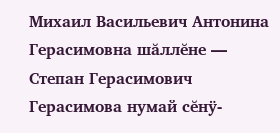Михаил Васильевич Антонина Герасимовна шăллĕне — Степан Герасимович Герасимова нумай сĕнÿ-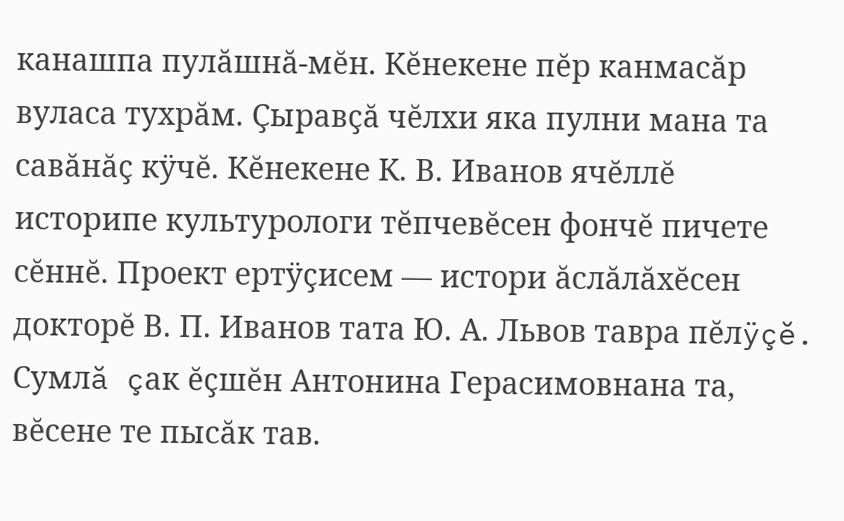канашпа пулăшнă-мĕн. Кĕнекене пĕр канмасăр вуласа тухрăм. Çыравçă чĕлхи яка пулни мана та савăнăç кÿчĕ. Кĕнекене К. В. Иванов ячĕллĕ историпе культурологи тĕпчевĕсен фончĕ пичете сĕннĕ. Проект ертÿçисем — истори ăслăлăхĕсен докторĕ В. П. Иванов тата Ю. А. Львов тавра пĕлÿçĕ. Сумлă çак ĕçшĕн Антонина Герасимовнана та, вĕсене те пысăк тав.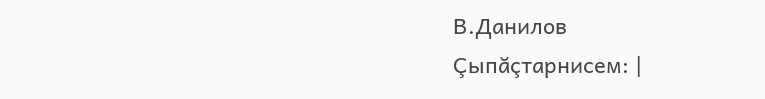В.Данилов
Çыпăçтарнисем: |